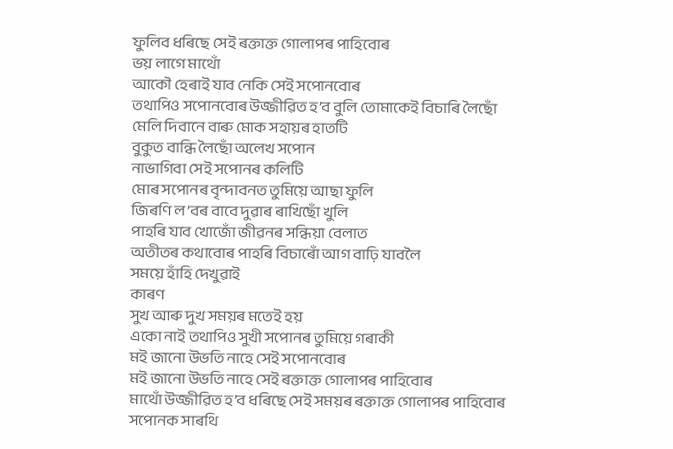ফুলিব ধৰিছে সেই ৰক্তাক্ত গোলাপৰ পাহিবোৰ
ভয় লাগে মাথোঁ
আকৌ হেৰাই যাব নেকি সেই সপোনবোৰ
তথাপিও সপোনবোৰ উজ্জীৱিত হ’ব বুলি তোমাকেই বিচাৰি লৈছোঁ
মেলি দিবানে বাৰু মোক সহায়ৰ হাতটি
বুকুত বান্ধি লৈছোঁ অলেখ সপোন
নাভাগিবা সেই সপোনৰ কলিটি
মোৰ সপোনৰ বৃন্দাবনত তুমিয়ে আছা ফুলি
জিৰণি ল’বৰ বাবে দুৱাৰ ৰাখিছোঁ খুলি
পাহৰি যাব খোজোঁ জীৱনৰ সন্ধিয়া বেলাত
অতীতৰ কথাবোৰ পাহৰি বিচাৰোঁ আগ বাঢ়ি যাবলৈ
সময়ে হাঁহি দেখুৱাই
কাৰণ
সুখ আৰু দুখ সময়ৰ মতেই হয়
একো নাই তথাপিও সুখী সপোনৰ তুমিয়ে গৰাকী
মই জানো উভতি নাহে সেই সপোনবোৰ
মই জানো উভতি নাহে সেই ৰক্তাক্ত গোলাপৰ পাহিবোৰ
মাথোঁ উজ্জীৱিত হ’ব ধৰিছে সেই সময়ৰ ৰক্তাক্ত গোলাপৰ পাহিবোৰ
সপোনক সাৰথি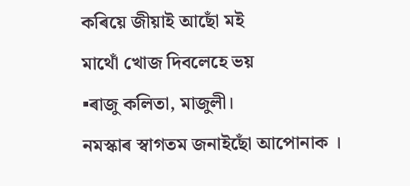কৰিয়ে জীয়াই আছোঁ মই
মাথোঁ খোজ দিবলেহে ভয়
▪ৰাজু কলিতা, মাজুলী।
নমস্কাৰ স্বাগতম জনাইছোঁ আপোনাক ।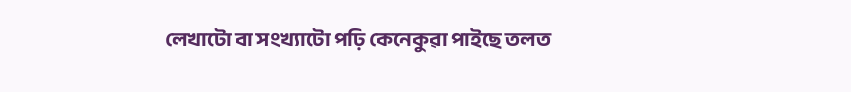লেখাটো বা সংখ্যাটো পঢ়ি কেনেকুৱা পাইছে তলত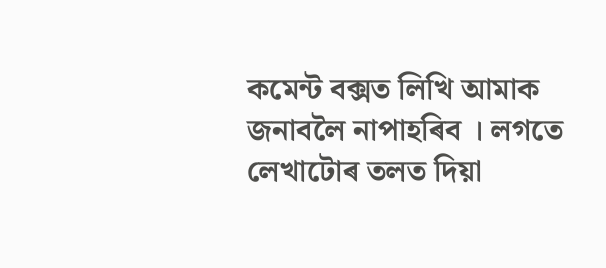কমেন্ট বক্সত লিখি আমাক জনাবলৈ নাপাহৰিব । লগতে লেখাটোৰ তলত দিয়া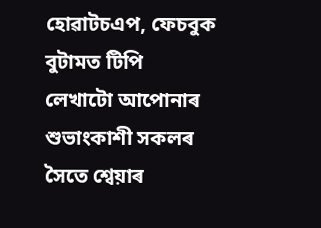হোৱাটচএপ, ফেচবুক বুটামত টিপি লেখাটো আপোনাৰ শুভাংকাশী সকলৰ সৈতে শ্বেয়াৰ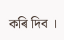কৰি দিব ।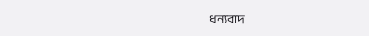ধন্যবাদ